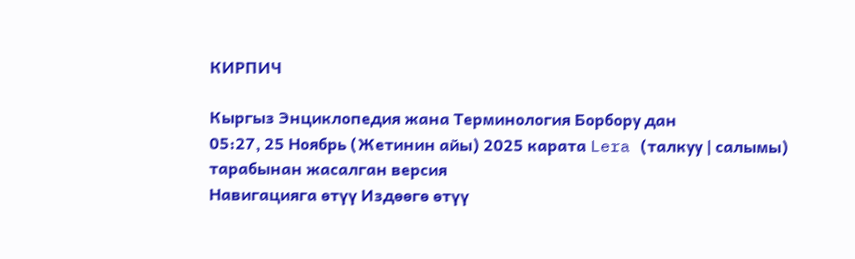КИРПИЧ

Кыргыз Энциклопедия жана Терминология Борбору дан
05:27, 25 Ноябрь (Жетинин айы) 2025 карата Lera (талкуу | салымы) тарабынан жасалган версия
Навигацияга өтүү Издөөгө өтүү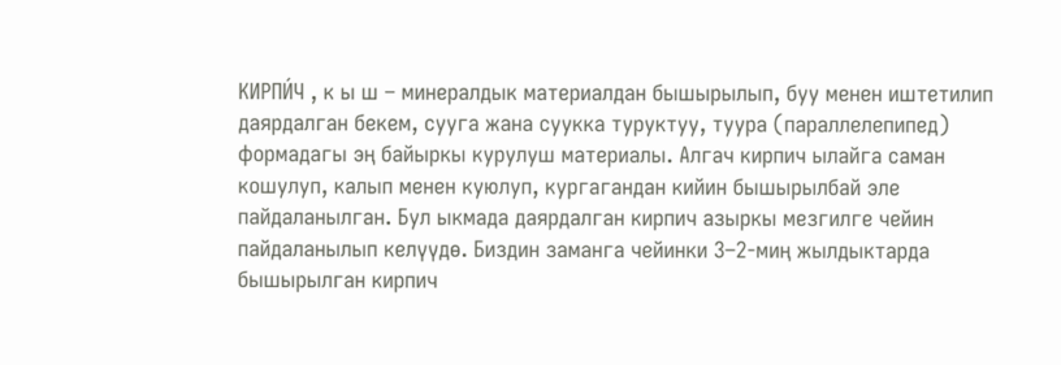КИРПИ́Ч , к ы ш – минералдык материалдан бышырылып, буу менен иштетилип даярдалган бекем, сууга жана суукка туруктуу, туура (параллелепипед) формадагы эң байыркы курулуш материалы. Алгач кирпич ылайга саман кошулуп, калып менен куюлуп, кургагандан кийин бышырылбай эле пайдаланылган. Бул ыкмада даярдалган кирпич азыркы мезгилге чейин пайдаланылып келүүдө. Биздин заманга чейинки 3–2-миң жылдыктарда бышырылган кирпич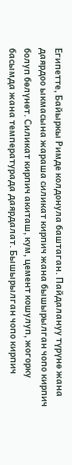Египетте, Байыркы Римде колдонула баштаган. Пайдалануу түрүнө жана даярдоо ыкмасына жараша силикат кирпич жана бышырылган чопо кирпич болуп бөлүнөт. Силикат кирпич акиташ, кум, цемент кошулуп, жогорку басымда жана температурада даярдалат. Бышырылган чопо кирпич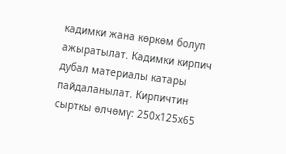кадимки жана көркөм болуп ажыратылат. Кадимки кирпич дубал материалы катары пайдаланылат. Кирпичтин сырткы өлчөмү: 250x125x65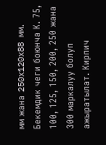мм жана 250x120x88 мм. Бекемдик чеги боюнча К. 75, 100, 125, 150, 200, 250 жана 300 маркалуу болуп ажыратылат. Кирпич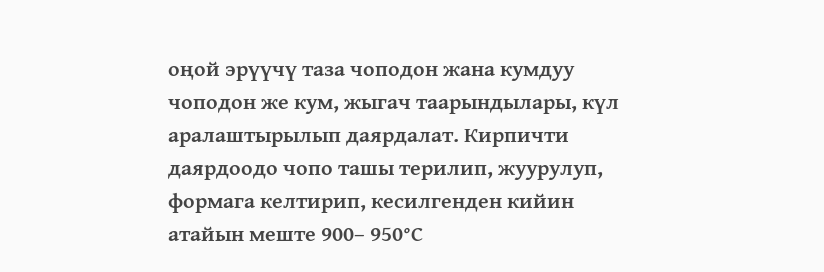оңой эрүүчү таза чоподон жана кумдуу чоподон же кум, жыгач таарындылары, күл аралаштырылып даярдалат. Кирпичти даярдоодо чопо ташы терилип, жуурулуп, формага келтирип, кесилгенден кийин атайын меште 900– 950°С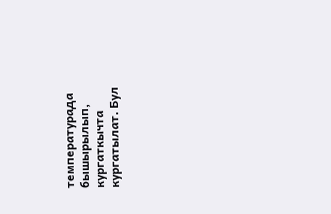температурада бышырылып, кургаткычта кургатылат. Бул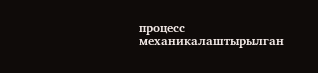процесс механикалаштырылган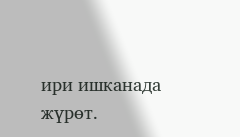ири ишканада жүрөт.